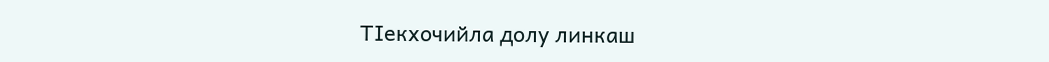ТIекхочийла долу линкаш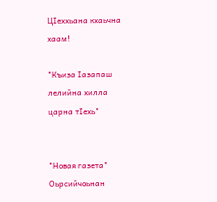ЦIеххьана кхаьчна хаам!

"Къиза Iазапаш лелийна хилла царна тIехь"


"Новая газета" Оьрсийчоьнан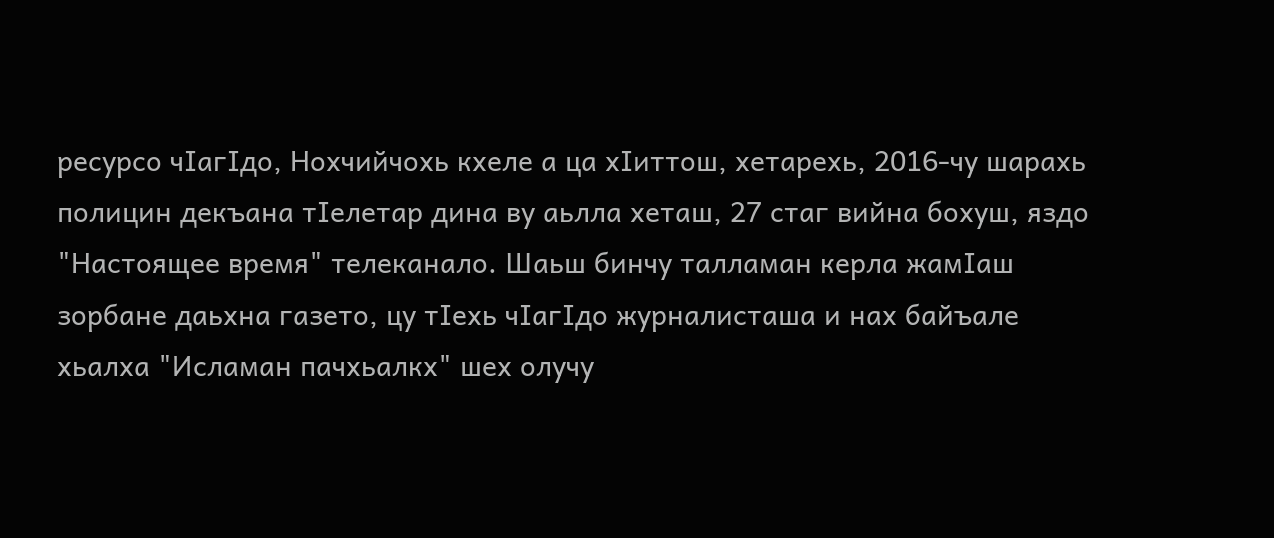ресурсо чIагIдо, Нохчийчохь кхеле а ца хIиттош, хетарехь, 2016-чу шарахь полицин декъана тIелетар дина ву аьлла хеташ, 27 стаг вийна бохуш, яздо "Настоящее время" телеканало. Шаьш бинчу талламан керла жамIаш зорбане даьхна газето, цу тIехь чIагIдо журналисташа и нах байъале хьалха "Исламан пачхьалкх" шех олучу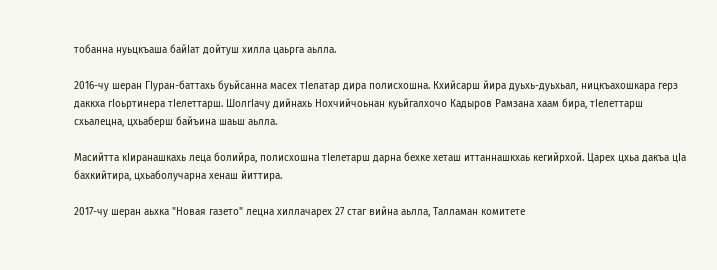тобанна нуьцкъаша байIат дойтуш хилла цаьрга аьлла.

2016-чу шеран ГIуран-баттахь буьйсанна масех тIелатар дира полисхошна. Кхийсарш йира дуьхь-дуьхьал, ницкъахошкара герз даккха гIоьртинера тIелеттарш. ШолгIачу дийнахь Нохчийчоьнан куьйгалхочо Кадыров Рамзана хаам бира, тIелеттарш схьалецна, цхьаберш байъина шаьш аьлла.

Масийтта кIиранашкахь леца болийра, полисхошна тIелетарш дарна бехке хеташ иттаннашкхаь кегийрхой. Царех цхьа дакъа цIа бахкийтира, цхьаболучарна хенаш йиттира.

2017-чу шеран аьхка "Новая газето" лецна хиллачарех 27 стаг вийна аьлла, Талламан комитете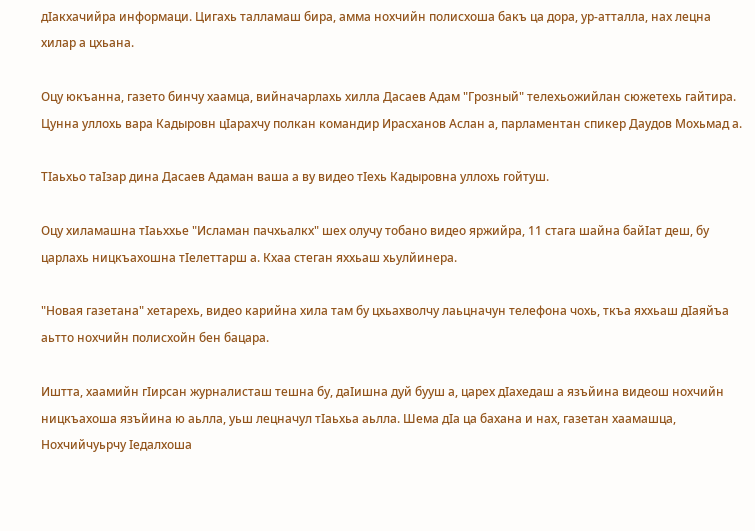дIакхачийра информаци. Цигахь талламаш бира, амма нохчийн полисхоша бакъ ца дора, ур-атталла, нах лецна хилар а цхьана.

Оцу юкъанна, газето бинчу хаамца, вийначарлахь хилла Дасаев Адам "Грозный" телехьожийлан сюжетехь гайтира. Цунна уллохь вара Кадыровн цIарахчу полкан командир Ирасханов Аслан а, парламентан спикер Даудов Мохьмад а.

ТIаьхьо таIзар дина Дасаев Адаман ваша а ву видео тIехь Кадыровна уллохь гойтуш.

Оцу хиламашна тIаьххье "Исламан пачхьалкх" шех олучу тобано видео яржийра, 11 стага шайна байIат деш, бу царлахь ницкъахошна тIелеттарш а. Кхаа стеган яххьаш хьулйинера.

"Новая газетана" хетарехь, видео карийна хила там бу цхьахволчу лаьцначун телефона чохь, ткъа яххьаш дIаяйъа аьтто нохчийн полисхойн бен бацара.

Иштта, хаамийн гIирсан журналисташ тешна бу, даIишна дуй бууш а, царех дIахедаш а язъйина видеош нохчийн ницкъахоша язъйина ю аьлла, уьш лецначул тIаьхьа аьлла. Шема дIа ца бахана и нах, газетан хаамашца, Нохчийчуьрчу Iедалхоша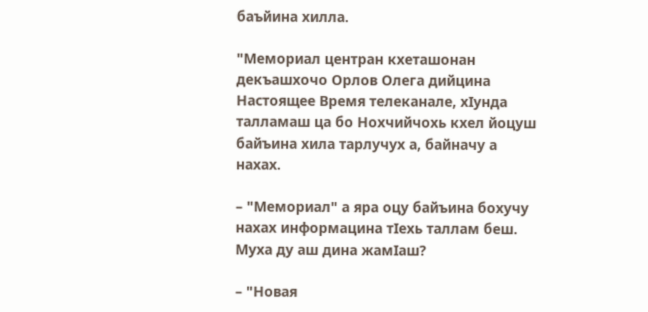баъйина хилла.

"Мемориал центран кхеташонан декъашхочо Орлов Олега дийцина Настоящее Время телеканале, хIунда талламаш ца бо Нохчийчохь кхел йоцуш байъина хила тарлучух а, байначу а нахах.

– "Мемориал" а яра оцу байъина бохучу нахах информацина тIехь таллам беш. Муха ду аш дина жамIаш?

– "Новая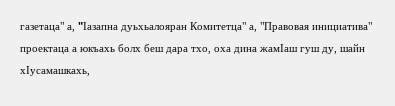газетаца" а, "Iазапна дуьхьалояран Комитетца" а, "Правовая инициатива" проектаца а юкъахь болх беш дара тхо, оха дина жамIаш гуш ду, шайн хIусамашкахь,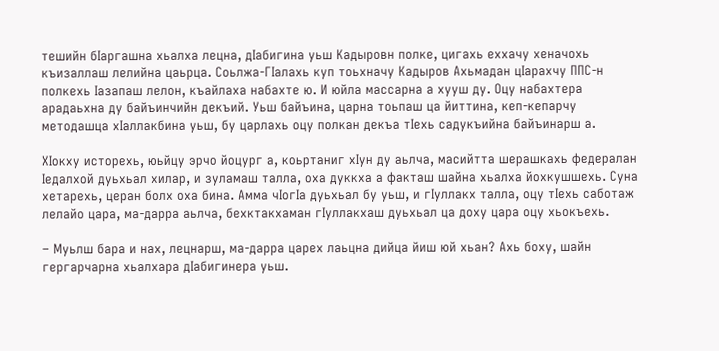тешийн бIаргашна хьалха лецна, дIабигина уьш Кадыровн полке, цигахь еххачу хеначохь къизаллаш лелийна цаьрца. Соьлжа-ГIалахь куп тоьхначу Кадыров Ахьмадан цIарахчу ППС-н полкехь Iазапаш лелон, къайлаха набахте ю. И юйла массарна а хууш ду. Оцу набахтера арадаьхна ду байъинчийн декъий. Уьш байъина, царна тоьпаш ца йиттина, кеп-кепарчу методашца хIаллакбина уьш, бу царлахь оцу полкан декъа тIехь садукъийна байъинарш а.

ХIокху исторехь, юьйцу эрчо йоцург а, коьртаниг хIун ду аьлча, масийтта шерашкахь федералан Iедалхой дуьхьал хилар, и зуламаш талла, оха дуккха а факташ шайна хьалха йохкушшехь. Суна хетарехь, церан болх оха бина. Амма чIогIа дуьхьал бу уьш, и гIуллакх талла, оцу тIехь саботаж лелайо цара, ма-дарра аьлча, бехктакхаман гIуллакхаш дуьхьал ца доху цара оцу хьокъехь.

– Муьлш бара и нах, лецнарш, ма-дарра царех лаьцна дийца йиш юй хьан? Ахь боху, шайн гергарчарна хьалхара дIабигинера уьш.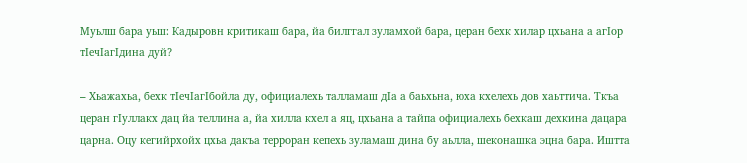Муьлш бара уьш: Кадыровн критикаш бара, йа билггал зуламхой бара, церан бехк хилар цхьана а агIор тIечIагIдина дуй?

– Хьажахьа, бехк тIечIагIбойла ду, официалехь талламаш дIа а баьхьна, юха кхелехь дов хаьттича. Ткъа церан гIуллакх дац йа теллина а, йа хилла кхел а яц, цхьана а тайпа официалехь бехкаш дехкина дацара царна. Оцу кегийрхойх цхьа дакъа терроран кепехь зуламаш дина бу аьлла, шеконашка эцна бара. Иштта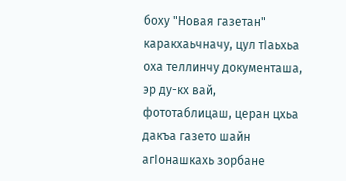боху "Новая газетан" каракхаьчначу, цул тIаьхьа оха теллинчу документаша, эр ду-кх вай, фототаблицаш, церан цхьа дакъа газето шайн агIонашкахь зорбане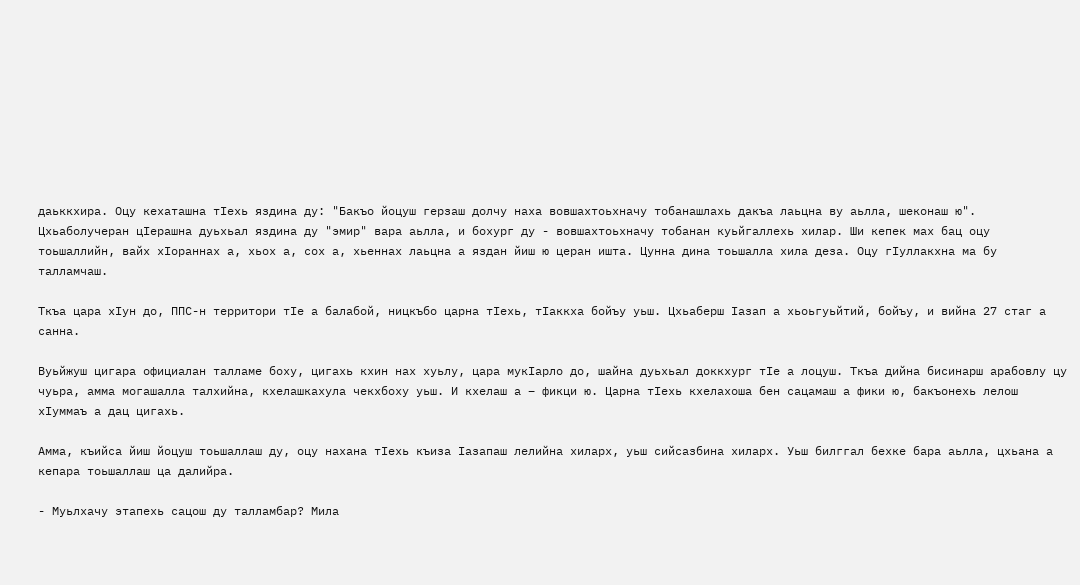даьккхира. Оцу кехаташна тIехь яздина ду: "Бакъо йоцуш герзаш долчу наха вовшахтоьхначу тобанашлахь дакъа лаьцна ву аьлла, шеконаш ю". Цхьаболучеран цIерашна дуьхьал яздина ду "эмир" вара аьлла, и бохург ду - вовшахтоьхначу тобанан куьйгаллехь хилар. Ши кепек мах бац оцу тоьшаллийн, вайх хIораннах а, хьох а, сох а, хьеннах лаьцна а яздан йиш ю церан ишта. Цунна дина тоьшалла хила деза. Оцу гIуллакхна ма бу талламчаш.

Ткъа цара хIун до, ППС-н территори тIе а балабой, ницкъбо царна тIехь, тIаккха бойъу уьш. Цхьаберш Iазап а хьоьгуьйтий, бойъу, и вийна 27 стаг а санна.

Вуьйжуш цигара официалан талламе боху, цигахь кхин нах хуьлу, цара мукIарло до, шайна дуьхьал доккхург тIе а лоцуш. Ткъа дийна бисинарш арабовлу цу чуьра, амма могашалла талхийна, кхелашкахула чекхбоху уьш. И кхелаш а – фикци ю. Царна тIехь кхелахоша бен сацамаш а фики ю, бакъонехь лелош хIуммаъ а дац цигахь.

Амма, къийса йиш йоцуш тоьшаллаш ду, оцу нахана тIехь къиза Iазапаш лелийна хиларх, уьш сийсазбина хиларх. Уьш билггал бехке бара аьлла, цхьана а кепара тоьшаллаш ца далийра.

- Муьлхачу этапехь сацош ду талламбар? Мила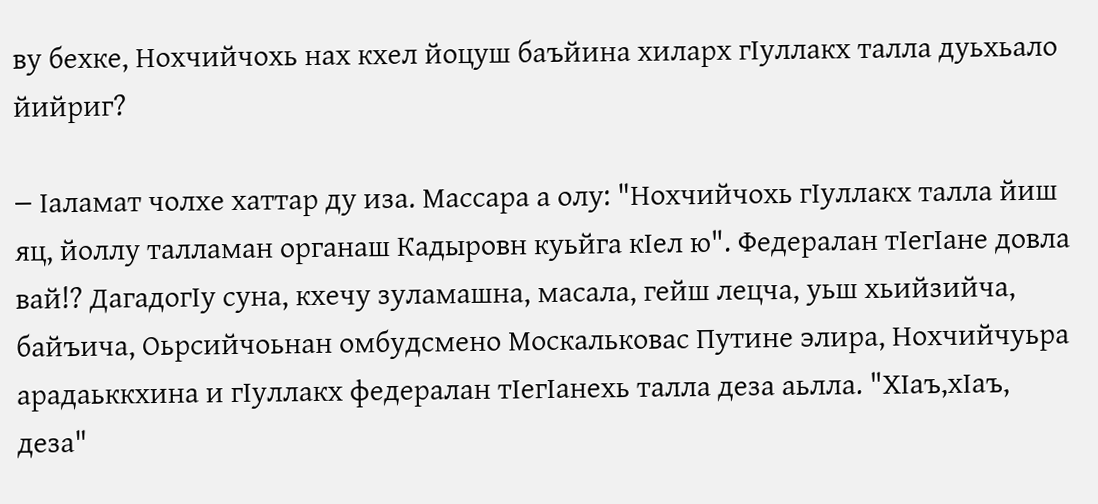ву бехке, Нохчийчохь нах кхел йоцуш баъйина хиларх гIуллакх талла дуьхьало йийриг?

– Iаламат чолхе хаттар ду иза. Массара а олу: "Нохчийчохь гIуллакх талла йиш яц, йоллу талламан органаш Кадыровн куьйга кIел ю". Федералан тIегIане довла вай!? ДагадогIу суна, кхечу зуламашна, масала, гейш лецча, уьш хьийзийча, байъича, Оьрсийчоьнан омбудсмено Москальковас Путине элира, Нохчийчуьра арадаьккхина и гIуллакх федералан тIегIанехь талла деза аьлла. "ХIаъ,хIаъ, деза"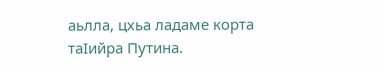аьлла, цхьа ладаме корта таIийра Путина.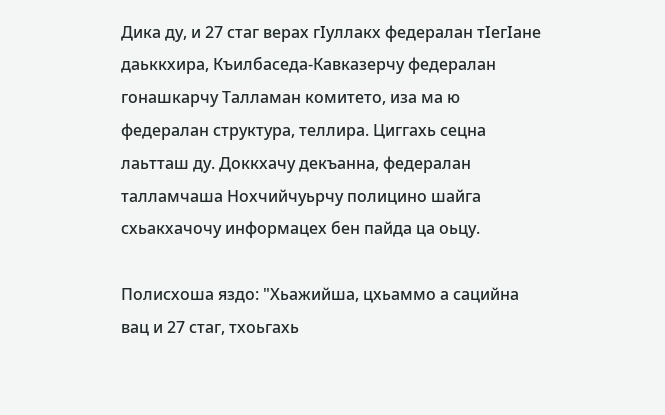Дика ду, и 27 стаг верах гIуллакх федералан тIегIане даьккхира, Къилбаседа-Кавказерчу федералан гонашкарчу Талламан комитето, иза ма ю федералан структура, теллира. Циггахь сецна лаьтташ ду. Доккхачу декъанна, федералан талламчаша Нохчийчуьрчу полицино шайга схьакхачочу информацех бен пайда ца оьцу.

Полисхоша яздо: "Хьажийша, цхьаммо а сацийна вац и 27 стаг, тхоьгахь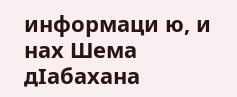информаци ю, и нах Шема дIабахана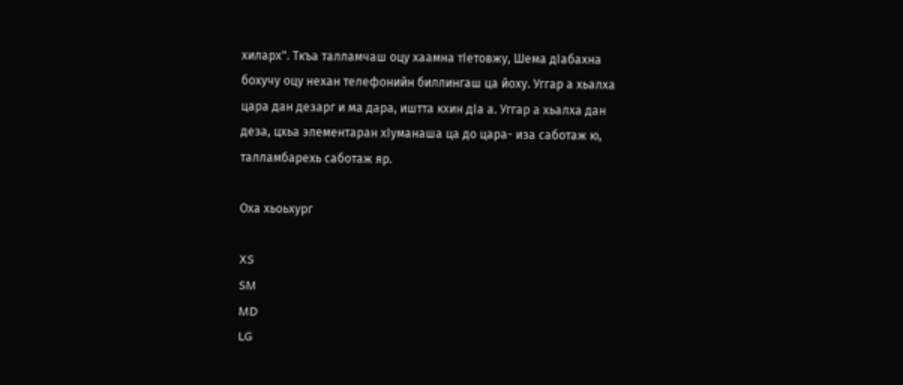хиларх". Ткъа талламчаш оцу хаамна тIетовжу, Шема дIабахна бохучу оцу нехан телефонийн биллингаш ца йоху. Уггар а хьалха цара дан дезарг и ма дара, иштта кхин дIа а. Уггар а хьалха дан деза, цхьа элементаран хIуманаша ца до цара- иза саботаж ю, талламбарехь саботаж яр.

Оха хьоьхург

XS
SM
MD
LG